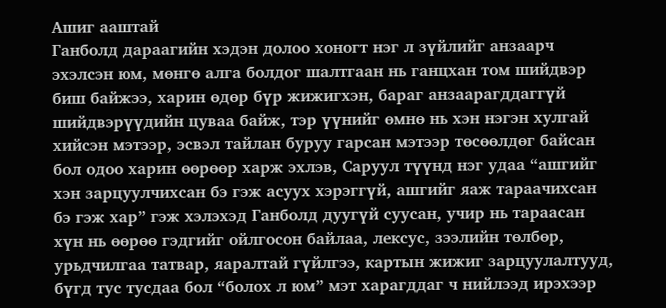Ашиг ааштай
Ганболд дараагийн хэдэн долоо хоногт нэг л зүйлийг анзаарч эхэлсэн юм, мөнгө алга болдог шалтгаан нь ганцхан том шийдвэр биш байжээ, харин өдөр бүр жижигхэн, бараг анзаарагддаггүй шийдвэрүүдийн цуваа байж, тэр үүнийг өмнө нь хэн нэгэн хулгай хийсэн мэтээр, эсвэл тайлан буруу гарсан мэтээр төсөөлдөг байсан бол одоо харин өөрөөр харж эхлэв, Саруул түүнд нэг удаа “ашгийг хэн зарцуулчихсан бэ гэж асуух хэрэггүй, ашгийг яаж тараачихсан бэ гэж хар” гэж хэлэхэд Ганболд дуугүй суусан, учир нь тараасан хүн нь өөрөө гэдгийг ойлгосон байлаа, лексус, зээлийн төлбөр, урьдчилгаа татвар, яаралтай гүйлгээ, картын жижиг зарцуулалтууд, бүгд тус тусдаа бол “болох л юм” мэт харагддаг ч нийлээд ирэхээр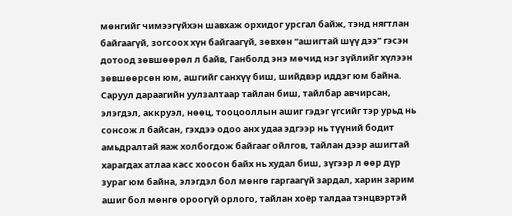мөнгийг чимээгүйхэн шавхаж орхидог урсгал байж, тэнд нягтлан байгаагүй, зогсоох хүн байгаагүй, зөвхөн “ашигтай шүү дээ” гэсэн дотоод зөвшөөрөл л байв, Ганболд энэ мөчид нэг зүйлийг хүлээн зөвшөөрсөн юм, ашгийг санхүү биш, шийдвэр иддэг юм байна.
Саруул дараагийн уулзалтаар тайлан биш, тайлбар авчирсан, элэгдэл, аккруэл, нөөц, тооцооллын ашиг гэдэг үгсийг тэр урьд нь сонсож л байсан, гэхдээ одоо анх удаа эдгээр нь түүний бодит амьдралтай яаж холбогдож байгааг ойлгов, тайлан дээр ашигтай харагдах атлаа касс хоосон байх нь худал биш, зүгээр л өөр дүр зураг юм байна, элэгдэл бол мөнгө гаргаагүй зардал, харин зарим ашиг бол мөнгө ороогүй орлого, тайлан хоёр талдаа тэнцвэртэй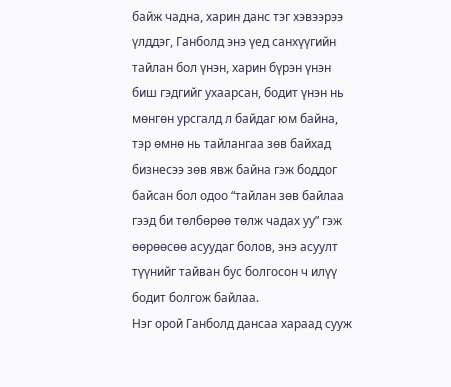байж чадна, харин данс тэг хэвээрээ үлддэг, Ганболд энэ үед санхүүгийн тайлан бол үнэн, харин бүрэн үнэн биш гэдгийг ухаарсан, бодит үнэн нь мөнгөн урсгалд л байдаг юм байна, тэр өмнө нь тайлангаа зөв байхад бизнесээ зөв явж байна гэж боддог байсан бол одоо “тайлан зөв байлаа гээд би төлбөрөө төлж чадах уу” гэж өөрөөсөө асуудаг болов, энэ асуулт түүнийг тайван бус болгосон ч илүү бодит болгож байлаа.
Нэг орой Ганболд дансаа хараад сууж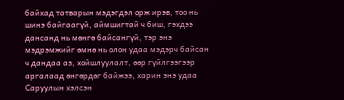байхад татварын мэдэгдэл орж ирэв, тоо нь шинэ байгаагүй, аймшигтай ч биш, гэхдээ дансанд нь мөнгө байсангүй, тэр энэ мэдрэмжийг өмнө нь олон удаа мэдэрч байсан ч дандаа аз, хойшлуулалт, өөр гүйлгээгээр аргалаад өнгөрдөг байжээ, харин энэ удаа Саруулын хэлсэн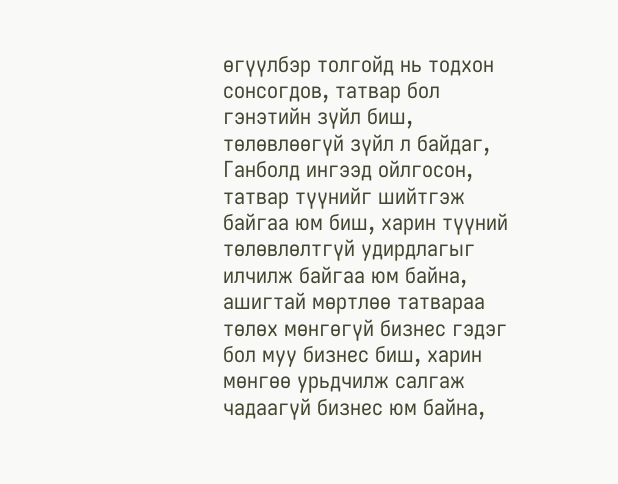өгүүлбэр толгойд нь тодхон сонсогдов, татвар бол гэнэтийн зүйл биш, төлөвлөөгүй зүйл л байдаг, Ганболд ингээд ойлгосон, татвар түүнийг шийтгэж байгаа юм биш, харин түүний төлөвлөлтгүй удирдлагыг илчилж байгаа юм байна, ашигтай мөртлөө татвараа төлөх мөнгөгүй бизнес гэдэг бол муу бизнес биш, харин мөнгөө урьдчилж салгаж чадаагүй бизнес юм байна,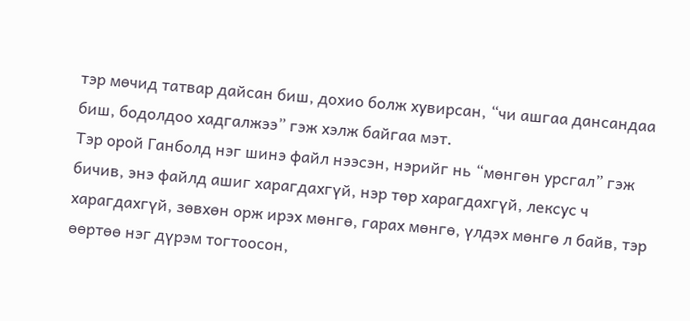тэр мөчид татвар дайсан биш, дохио болж хувирсан, “чи ашгаа дансандаа биш, бодолдоо хадгалжээ” гэж хэлж байгаа мэт.
Тэр орой Ганболд нэг шинэ файл нээсэн, нэрийг нь “мөнгөн урсгал” гэж бичив, энэ файлд ашиг харагдахгүй, нэр төр харагдахгүй, лексус ч харагдахгүй, зөвхөн орж ирэх мөнгө, гарах мөнгө, үлдэх мөнгө л байв, тэр өөртөө нэг дүрэм тогтоосон,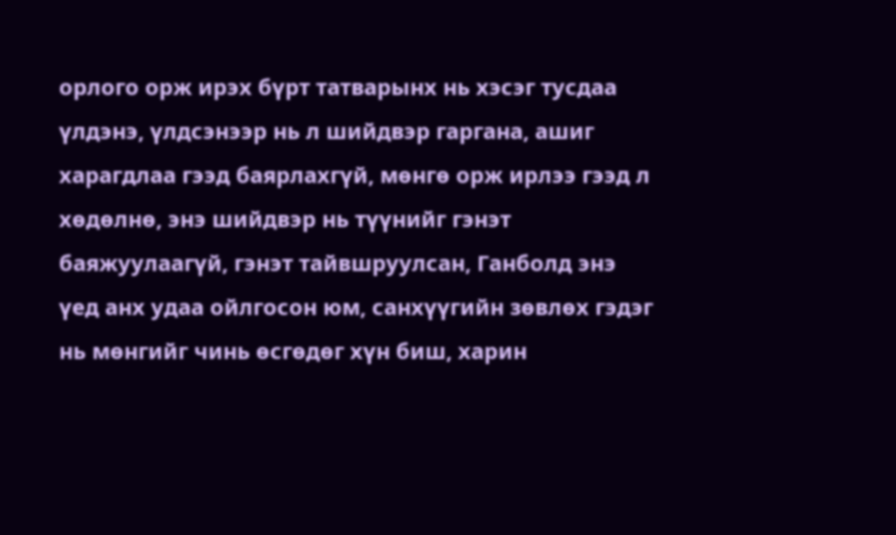орлого орж ирэх бүрт татварынх нь хэсэг тусдаа үлдэнэ, үлдсэнээр нь л шийдвэр гаргана, ашиг харагдлаа гээд баярлахгүй, мөнгө орж ирлээ гээд л хөдөлнө, энэ шийдвэр нь түүнийг гэнэт баяжуулаагүй, гэнэт тайвшруулсан, Ганболд энэ үед анх удаа ойлгосон юм, санхүүгийн зөвлөх гэдэг нь мөнгийг чинь өсгөдөг хүн биш, харин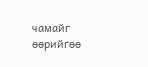чамайг өөрийгөө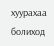хуурахаа болиход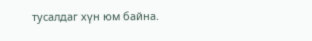тусалдаг хүн юм байна.